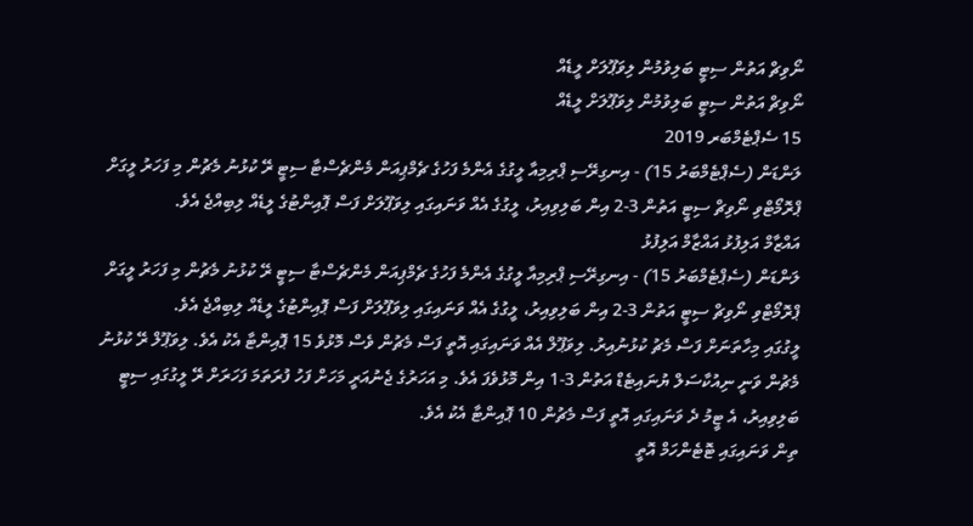ނޯވިޗް އަތުން ސިޓީ ބަލިވުމުން ލިވަޕޫލަށް ލީޑެއް
ނޯވިޗް އަތުން ސިޓީ ބަލިވުމުން ލިވަޕޫލަށް ލީޑެއް
15 ސެޕްޓެމްބަރ 2019
ލަންޑަން (ސެޕްޓެމްބަރު 15) - އިނގިރޭސި ޕްރިމިއާ ލީގުގެ އެންމެ ފަހުގެ ޗެމްޕިއަން މެންޗެސްޓާ ސިޓީ ރޭ ކުޅުނު މެޗުން މި ފަހަރު ލީގަށް ޕްރޮމޯޓްވި ނޯވިޗް ސިޓީ އަތުން 3-2 އިން ބަލިވިއިރު، ލީގުގެ އެއް ވަނައިގައި ލިވަޕޫލަށް ފަސް ޕޮއިންޓުގެ ލީޑެއް ލިބިއްޖެ އެވެ.
އައްޒާމް އަލިފުޅު އައްޒާމް އަލިފުޅު
ލަންޑަން (ސެޕްޓެމްބަރު 15) - އިނގިރޭސި ޕްރިމިއާ ލީގުގެ އެންމެ ފަހުގެ ޗެމްޕިއަން މެންޗެސްޓާ ސިޓީ ރޭ ކުޅުނު މެޗުން މި ފަހަރު ލީގަށް ޕްރޮމޯޓްވި ނޯވިޗް ސިޓީ އަތުން 3-2 އިން ބަލިވިއިރު، ލީގުގެ އެއް ވަނައިގައި ލިވަޕޫލަށް ފަސް ޕޮއިންޓުގެ ލީޑެއް ލިބިއްޖެ އެވެ.
ލީގުގައި މިހާތަނަށް ފަސް މެޗު ކުޅުނުއިރު. ލިވަޕޫލް އެއް ވަނައިގައި އޮތީ ފަސް މެޗުން ވެސް މޮޅުވެ 15 ޕޮއިންޓާ އެކު އެވެ. ލިވަޕޫލް ރޭ ކުޅުނު މެޗުން ވަނީ ނިއުކާސަލް ޔުނައިޓެޑް އަތުން 3-1 އިން މޮޅުވެފަ އެވެ. މި އަހަރުގެ ޖެނުއަރީ މަހަށް ފަހު ފުރަތަމަ ފަހަރަށް ރޭ ލީގުގައި ސިޓީ ބަލިވިއިރު، އެ ޓީމު ދެ ވަނައިގައި އޮތީ ފަސް މެޗުން 10 ޕޮއިންޓާ އެކު އެވެ.
ތިން ވަނައިގައި ޓޮޓެންހަމް އޮތީ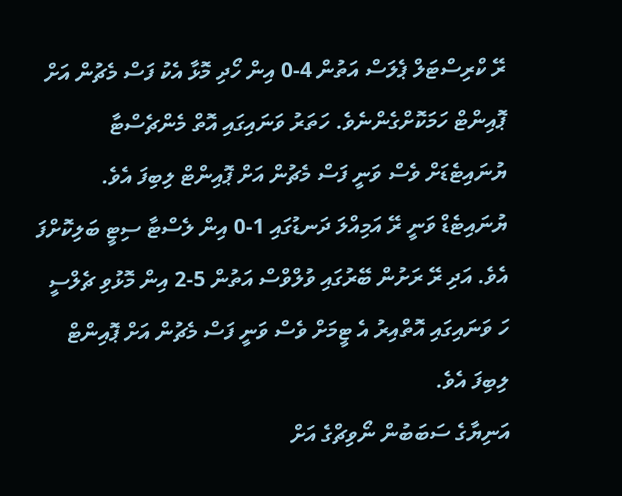ރޭ ކްރިސްޓަލް ޕެލަސް އަތުން 4-0 އިން ހޯދި މޮޅާ އެކު ފަސް މެޗުން އަށް ޕޮއިންޓް ހަމަކޮށްގެންނެވެ. ހަތަރު ވަނައިގައި އޮތް މެންޗެސްޓާ ޔުނައިޓެޑަށް ވެސް ވަނީ ފަސް މެޗުން އަށް ޕޮއިންޓް ލިބިފަ އެވެ. ޔުނައިޓެޑް ވަނީ ރޭ އަމިއްލަ ދަނޑުގައި 1-0 އިން ލެސްޓާ ސިޓީ ބަލިކޮށްފަ އެވެ. އަދި ރޭ ރަށުން ބޭރުގައި ވުލްވްސް އަތުން 5-2 އިން މޮޅުވި ޗެލްސީ ހަ ވަނައިގައި އޮތްއިރު އެ ޓީމަށް ވެސް ވަނީ ފަސް މެޗުން އަށް ޕޮއިންޓް ލިބިފަ އެވެ.
އަނިޔާގެ ސަބަބުން ނޯވިޗްގެ އަށް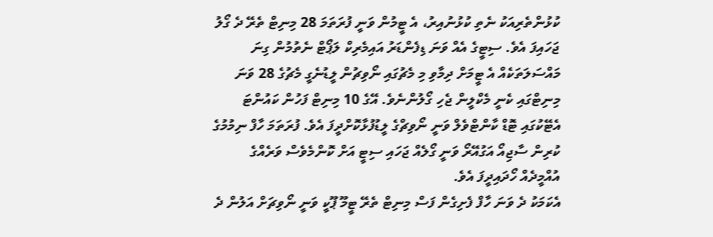ކުޅުންތެރިއަކު ނެތި ކުޅުނުއިރު، އެ ޓީމުން ވަނީ ފުރަތަމަ 28 މިނިޓް ތެރޭ ދެ ގޯލު ޖަހައިފަ އެވެ. ސިޓީގެ އެއް ވަނަ ޑިފެންޑަރު އައިމެރިކް ލަޕޯޓް ނެތުމުން ގިނަ މައްސަލަތަކެއް އެ ޓީމަށް ދިމާވި މި މެޗުގައި ނޯވިޗުން ލީޑުނެގީ މެޗުގެ 28 ވަނަ މިނިޓްގައި ކެނީ މެކްލީން ޖެހި ގޯލުންނެވެ. އޭގެ 10 މިނިޓް ފަހުން ކައުންޓަ އެޓޭކުގައި ޓޮޑް ކާންޓްވެލް ވަނީ ނޯވިޗްގެ ލީޑުފުޅާކޮށްދީފަ އެވެ. ފުރަތަމަ ހާފް ނިމުމުގެ ކުރިން ސާޖިއޯ އަގުއޭރޯ ވަނީ ގޯލެއް ޖަހައި ސިޓީ އަށް ކޮންމެވެސް ވަރެއްގެ އުއްމީދެއް ހޯދައިދީފަ އެވެ.
އެކަމަކު ދެ ވަނަ ހާފް ފެށިގެން ފަސް މިނިޓް ތެރޭ ޓީމޫ ޕޫކީ ވަނީ ނޯވިޗަށް އަލުން ދެ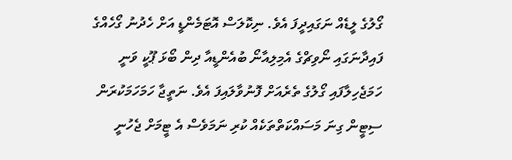ގޯލުގެ ލީޑެއް ނަގައިދީފަ އެވެ. ނިކޮލަސް އޮޓަމެންޑީ އަށް ހެދުނު ގޯހެއްގެ ފައިދާނަގައި ނޯވިޗްގެ އެމިލިއާނޯ ބުއެންޑީއާ ދިން ބޯޅަ ޕޫކީ ވަނީ ހަމަޖެހިލާފައި ގޯލުގެ ތެރެއަށް ފޮނުވާލައިފަ އެވެ. ނަތީޖާ ހަމަހަމަކުރަން ސިޓީން ގިނަ މަސައްކަތްތަކެއް ކުރި ނަމަވެސް އެ ޓީމަށް ޖެހުނީ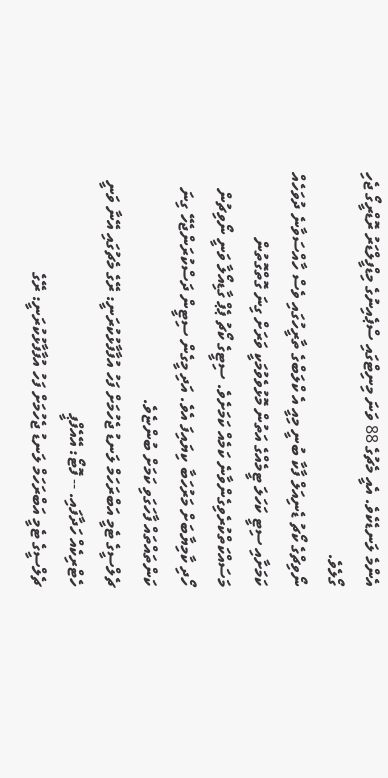އެންމެ ލަނޑެކެވެ. އެއީ މެޗުގެ 88 ވަނަ މިނިޓްގައި ސްޕެއިނުގެ މިޑްފީލްޑަރު ރޮޑްރީގޯ ޖެހި ގޯލެވެ.
ނޯވިޗްގެ ކޯޗު ޑެނިއަލް ފާކާ ބުނީ މިއީ އެ ކްލަބްގެ ތާރީހުގައި ވެސް ހާއްސަވާނެ ދުވަހެއް ކަމަށާއި ސިޓީ ކަހަލަ ޓީމެއްގެ އަތުން މޮޅުވެވުމަކީ ވަރަށް ގިނަ ގޮތްގޮތުން މަސައްކަތްކުރެވިގެންވާނެ ކަމެއް ކަމަށެވެ. ސިޓީގެ ކޯޗު ޕެޕް ގާޑިއޯލާ ވަނީ ނޯވިޗުން ހޯދި ކާމިޔާބަށް މަރުހަބާ ކިޔައިފަ އެވެ. އަދި މީގެން ސިޓީން ދަސްކުރަންޖެހޭ ގިނަ ކަންތައްތައް ފާހަގަވި ކަމަށް ބުންޏެވެ.
ޗެލްސީގެ ޓެމީ އަބްރަހަމް ލަނޑު ޖެހުމަށް ފަހު އުފާފާޅުކުރަނީ: ރޭގެ މެޗުގައި އޭނާ ވަނީ ހެޓްރިކެއް ހަދާފައި. -- ފޮޓޯ: އޭއެފްޕީ
ޗެލްސީގެ ޓެމީ އަބްރަހަމް ލަނޑު ޖެހުމަށް ފަހު އުފާފާޅުކުރަނީ: ރޭގެ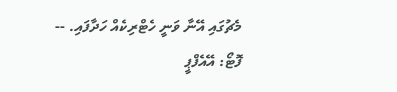މެޗުގައި އޭނާ ވަނީ ހެޓްރިކެއް ހަދާފައި. -- ފޮޓޯ: އޭއެފްޕީ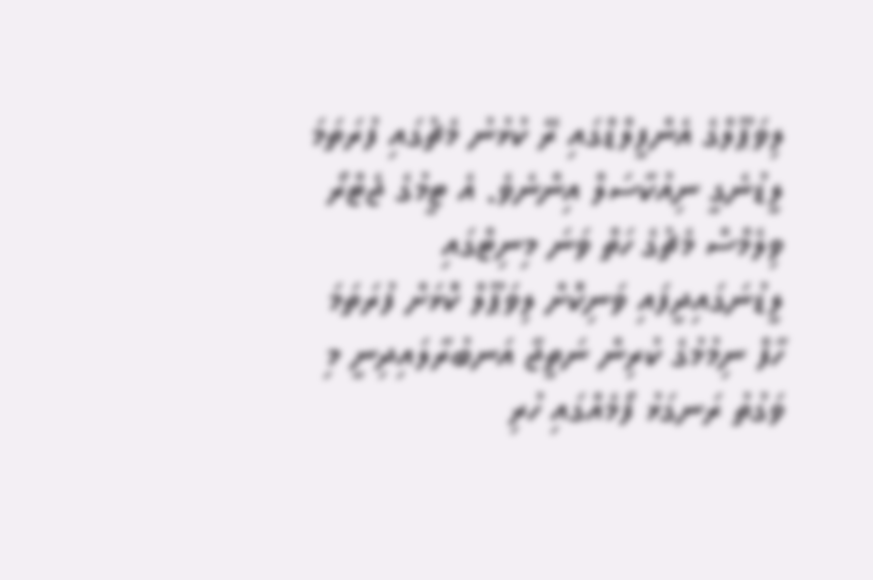ލިވަޕޫލްގެ އެންފީލްޑްގައި ރޭ ކުޅުނު މެޗުގައި ފުރަތަމަ ލީޑުނެގީ ނިއުކާސަލް އިންނެވެ. އެ ޓީމުގެ ޖެޓްރޯ ވިލެމްސް މެޗުގެ ހަތް ވަނަ މިނިޓްގައި ލީޑުނަގައިދީފައި ވަނިކޮށް ލިވަޕޫލް ކޮޅަށް ފުރަތަމަ ހާފް ނިމުމުގެ ކުރިން ނަތީޖާ އަނބުރާލައިދިނީ މި ވަގުތު ރަނގަޅު ފޯމެއްގައި ހުރި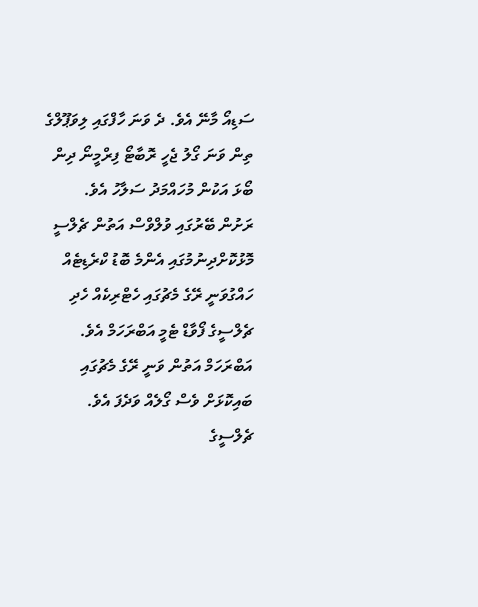ސަޑިއޯ މާނޭ އެވެ. ދެ ވަނަ ހާފްގައި ލިވަޕޫލްގެ ތިން ވަނަ ގޯލު ޖެހީ ރޮބާޓޯ ފިރްމީނޯ ދިން ބޯޅަ އަކުން މުހައްމަދު ސަލާހު އެވެ.
ރަށުން ބޭރުގައި ވުލްވްސް އަތުން ޗެލްސީ މޮޅުކޮށްދިނުމުގައި އެންމެ ބޮޑު ކްރެޑިޓެއް ހައްގުވަނީ ރޭގެ މެޗުގައި ހެޓްރިކެއް ހެދި ޗެލްސީގެ ފޯވާޑް ޓެމީ އަބްރަހަމް އެވެ. އަބްރަހަމް އަތުން ވަނީ ރޭގެ މެޗުގައި ބައިކޮޅަށް ވެސް ގޯލެއް ވަދެފަ އެވެ. ޗެލްސީގެ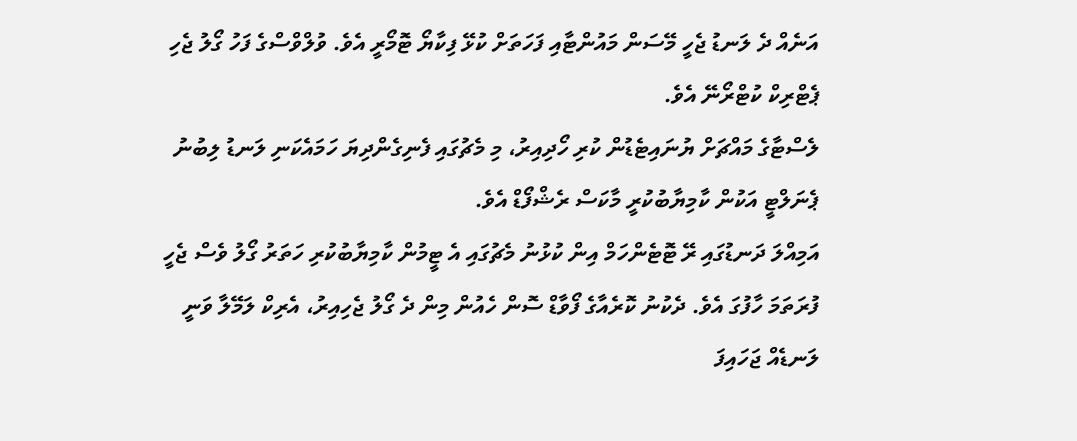އަނެއް ދެ ލަނޑު ޖެހީ މޭސަން މައުންޓާއި ފަހަތަށް ކުޅޭ ފިކާޔޯ ޓޮމޯރީ އެވެ. ވުލްވްސްގެ ފަހު ގޯލު ޖެހި ޕެޓްރިކް ކުޓްރޯނޭ އެވެ.
ލެސްޓާގެ މައްޗަށް ޔުނައިޓެޑުން ކުރި ހޯދިއިރު، މި މެޗުގައި ފެނިގެންދިޔަ ހަމައެކަނި ލަނޑު ލިބުނު ޕެނަލްޓީ އަކުން ކާމިޔާބުކުރީ މާކަސް ރެޝްފޯޑް އެވެ.
އަމިއްލަ ދަނޑުގައި ރޭ ޓޮޓެންހަމް އިން ކުޅުނު މެޗުގައި އެ ޓީމުން ކާމިޔާބުކުރި ހަތަރު ގޯލު ވެސް ޖެހީ ފުރަތަމަ ހާފުގަ އެވެ. ދެކުނު ކޮރެއާގެ ފޯވާޑް ސޮން ހެއުން މިން ދެ ގޯލު ޖެހިއިރު، އެރިކް ލަމޭލާ ވަނީ ލަނޑެއް ޖަހައިފަ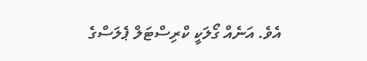އެވެ. އަނެއް ގޯލަކީ ކްރިސްޓަލް ޕެލަސްގެ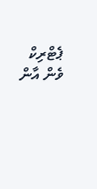ޕެޓްރިކް ވެން އާން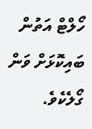ހޯލްޓް އަތުން ބައިކޮޅަށް ވަން ގޯލެކެވެ.